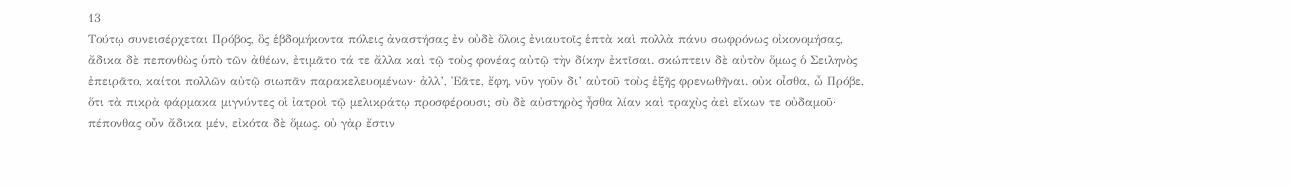13
Τούτῳ συνεισέρχεται Πρόβος, ὃς ἑβδομήκοντα πόλεις ἀναστήσας ἐν οὐδὲ ὅλοις ἐνιαυτοῖς ἑπτὰ καὶ πολλὰ πάνυ σωφρόνως οἰκονομήσας, ἄδικα δὲ πεπονθὼς ὑπὸ τῶν ἀθέων, ἐτιμᾶτο τά τε ἄλλα καὶ τῷ τοὺς φονέας αὐτῷ τὴν δίκην ἐκτῖσαι. σκώπτειν δὲ αὐτὸν ὅμως ὁ Σειληνὸς ἐπειρᾶτο, καίτοι πολλῶν αὐτῷ σιωπᾶν παρακελευομένων· ἀλλ’, Ἐᾶτε, ἔφη, νῦν γοῦν δι’ αὐτοῦ τοὺς ἑξῆς φρενωθῆναι. οὐκ οἶσθα, ὦ Πρόβε, ὅτι τὰ πικρὰ φάρμακα μιγνύντες οἱ ἰατροὶ τῷ μελικράτῳ προσφέρουσι; σὺ δὲ αὐστηρὸς ἦσθα λίαν καὶ τραχὺς ἀεὶ εἴκων τε οὐδαμοῦ· πέπονθας οὖν ἄδικα μέν, εἰκότα δὲ ὅμως. οὐ γὰρ ἔστιν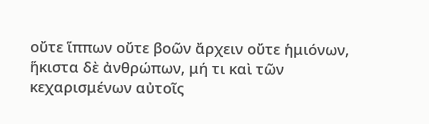οὔτε ἵππων οὔτε βοῶν ἄρχειν οὔτε ἡμιόνων, ἥκιστα δὲ ἀνθρώπων, μή τι καὶ τῶν κεχαρισμένων αὐτοῖς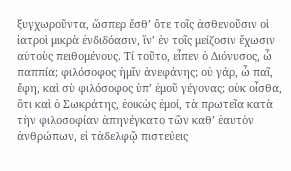ξυγχωροῦντα, ὥσπερ ἔσθ’ ὅτε τοῖς ἀσθενοῦσιν οἱ ἰατροὶ μικρὰ ἐνδιδόασιν, ἵν’ ἐν τοῖς μείζοσιν ἔχωσιν αὐτοὺς πειθομένους. Τί τοῦτο, εἶπεν ὁ Διόνυσος, ὦ παππία; φιλόσοφος ἡμῖν ἀνεφάνης; οὐ γάρ, ὦ παῖ, ἔφη, καὶ σὺ φιλόσοφος ὑπ’ ἐμοῦ γέγονας; οὐκ οἶσθα, ὅτι καὶ ὁ Σωκράτης, ἐοικὼς ἐμοί, τὰ πρωτεῖα κατὰ τὴν φιλοσοφίαν ἀπηνέγκατο τῶν καθ’ ἑαυτὸν ἀνθρώπων, εἰ τἀδελφῷ πιστεύεις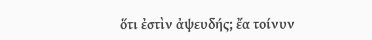ὅτι ἐστὶν ἀψευδής; ἔα τοίνυν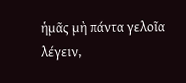ἡμᾶς μὴ πάντα γελοῖα λέγειν,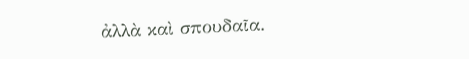ἀλλὰ καὶ σπουδαῖα.